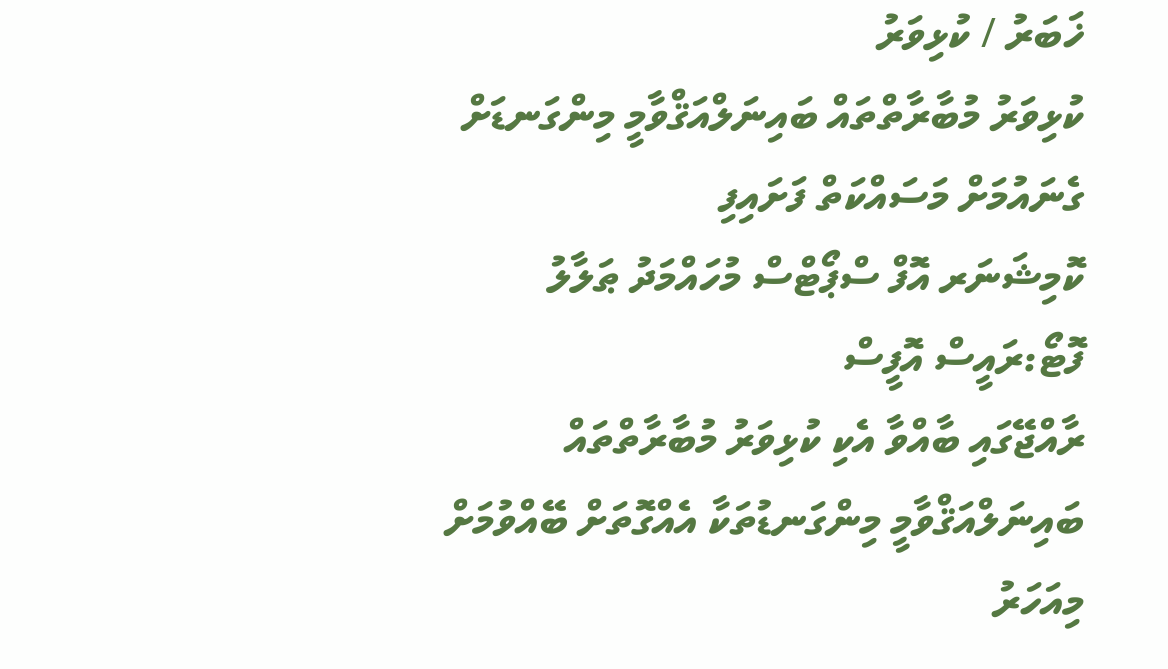ޚަބަރު / ކުޅިވަރު
ކުޅިވަރު މުބާރާތްތައް ބައިނަލްއަޤްވާމީ މިންގަނޑަށް ގެނައުމަށް މަސައްކަތް ފަށައިފި
ކޮމިޝަނަރ އޮފް ސްޕޯޓްސް މުހައްމަދު ޠަލާލު ފޮޓޯ:ރައީސް އޮފީސް
ރާއްޖޭގައި ބާއްވާ އެކި ކުޅިވަރު މުބާރާތްތައް ބައިނަލްއަޤްވާމީ މިންގަނޑުތަކާ އެއްގޮތަށް ބޭއްވުމަށް މިއަހަރު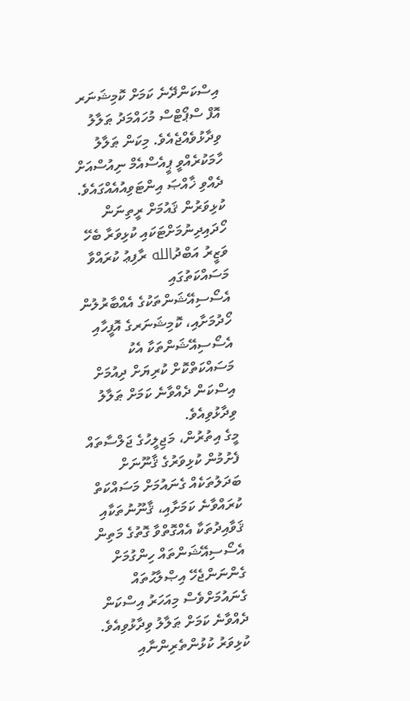އިސްކަންދޭނެ ކަމަށް ކޮމިޝަނަރ އޮފް ސްޕޯޓްސް މުހައްމަދު ޠަލާލު ވިދާޅުވެއްޖެއެވެ. މިކަން ޠަލާލު ހާމަކުރެއްވީ ޕީއެސްއެމް ނިއުސްއަށް ދެއްވި ޚާއްޞަ އިންޓަވިއުއެއްގައެވެ.
ކުޅިވަރުން ޤައުމަށް ރީތިނަން ހޯދައިދިނުމަށްޓަކައި ކުޅިވަރާ ބެހޭ ވަޒީރު އަބްދުالله ރާފިޢު ކުރައްވާ މަސައްކަތުގައި އެސޯސިއޭޝަންތަކުގެ އެއްބާރުލުން ހޯދުމަށާއި، ކޮމިޝަނަރގެ އޮފީހާއި އެސޯސިއޭޝަންތަކާ އެކު މަސައްކަތްކޮށް ކުރިޔަށް ދިއުމަށް އިސްކަން ދެއްވާނެ ކަމަށް ޠަލާލު ވިދާޅުވިއެވެ.
މީގެ އިތުރުން، މަޖިލީހުގެ ޖަލްސާތައް ފެށުމުން ކުޅިވަރުގެ ޤާނޫނަށް ބަދަލުތަކެއް ގެނައުމަށް މަސައްކަތް ކުރައްވާނެ ކަމަށާއި، ޤާނޫނުތަކާއި ޤަވާއިދުތަކާ އެއްގޮތްވާ ގޮތުގެ މަތިން އެސޯސިއޭޝަންތައް ހިންގުމަށް ގެންނަންޖެހޭ އިޞްލާޙުތައް ގެނައުމަށްވެސް މިއަހަރު އިސްކަން ދެއްވާނެ ކަމަށް ޠަލާލު ވިދާޅުވިއެވެ.
ކުޅިވަރު ކުޅުންތެރިންނާއި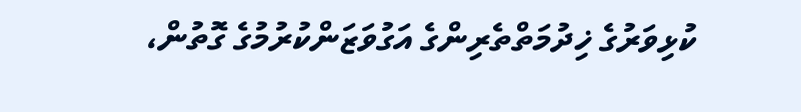ކުޅިވަރުގެ ޚިދުމަތްތެރިންގެ އަގުވަޒަންކުރުމުގެ ގޮތުން،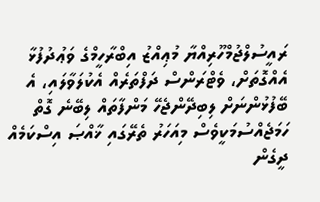ރައީސުލްޖުމްހޫރިއްޔާ މުޢިއްޒު އިބްރާހީމްގެ ވަޢުދުފުޅާ އެއްގޮތަށް، ވެޓްރަންސް ދަފްތަރެއް އެކުލަވާލައި، އެ ބޭފުޅުންނަށް ލިބިދޭންޖެހޭ މަންފާތައް ލިބޭނެ ގޮތް ހަމަޖެއްސުމަކީވެސް މިއަހަރު ތެރޭގައި ޚާއްޞަ އިސްކަމެއް ދީގެން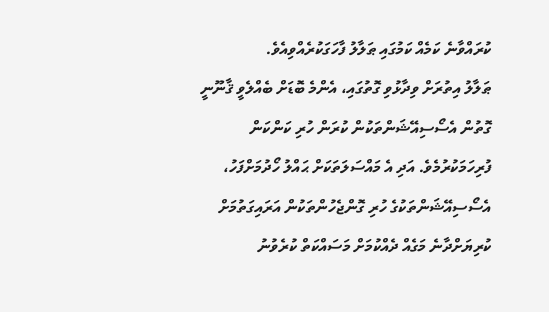ކުރައްވާނެ ކަމެއް ކަމުގައި ޠަލާލު ފާހަގަކުރެއްވިއެވެ.
ޠަލާލު އިތުރަށް ވިދާޅުވި ގޮތުގައި، އެންމެ ބޮޑަށް ބެއްލެވީ ޤާނޫނީ ގޮތުން އެސޯސިއޭޝަންތަކުން ކުރަން ހުރި ކަންކަން ފުރިހަމަކުރުމެވެ. އަދި އެ މައްސަލަތަކަށް ޙައްލު ހޯދުމަށްފަހު، އެސޯސިއޭޝަންތަކުގެ ހުރި ގޮންޖެހުންތަކުން އަރައިގަތުމަށް ކުރިޔަށްދާނެ މަގެއް ދެއްކުމަށް މަސައްކަތް ކުރެވުނު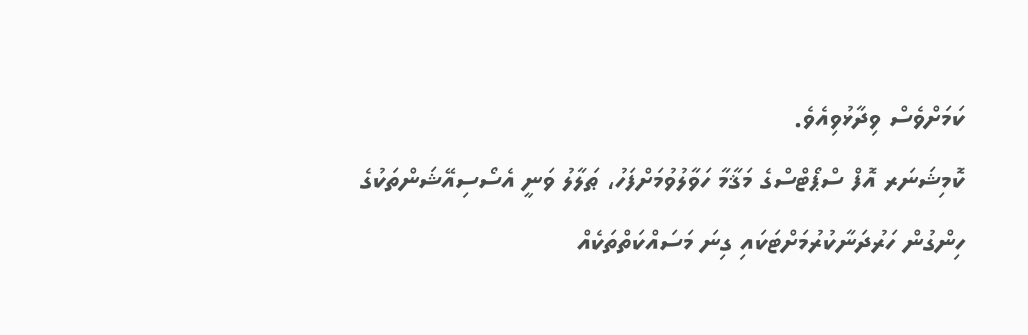ކަމަށްވެސް ވިދާޅުވިއެވެ.
ކޮމިޝަނަރ އޮފް ސްޕޯޓްސްގެ މަޤާމާ ހަވާލުވުމަށްފަހު، ޠަލާލު ވަނީ އެސޯސިއޭޝަންތަކުގެ ހިންގުން ހަރުދަނާކުރުމަށްޓަކައި ގިނަ މަސައްކަތްތަކެއް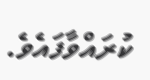ކުރައްވާފައެވެ.